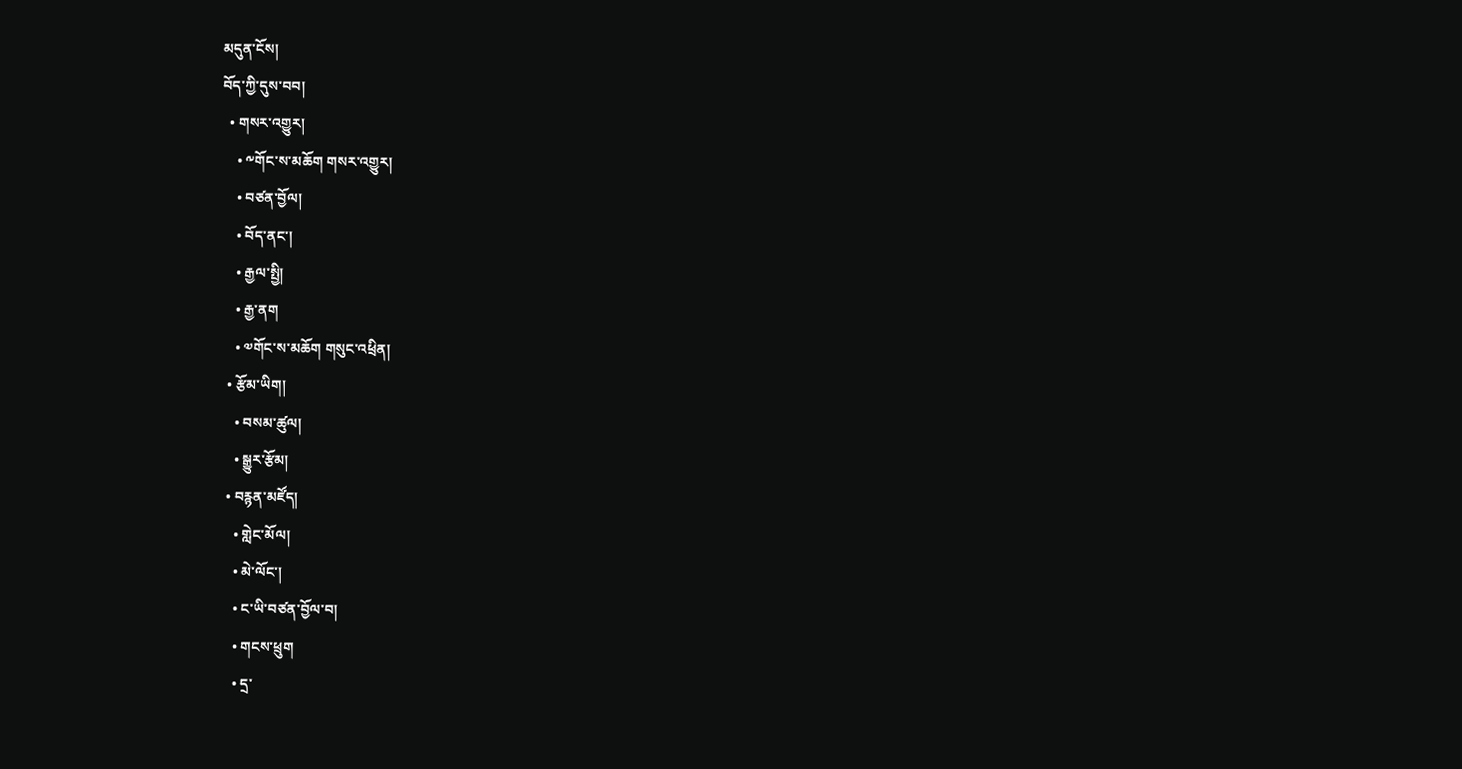མདུན་ངོས།
བོད་ཀྱི་དུས་བབ།
  • གསར་འགྱུར།
    • ༸གོང་ས་མཆོག གསར་འགྱུར།
    • བཙན་བྱོལ།
    • བོད་ནང་།
    • རྒྱལ་སྤྱི།
    • རྒྱ་ནག
    • ༧གོང་ས་མཆོག གསུང་འཕྲིན།
  • རྩོམ་ཡིག།
    • བསམ་ཚུལ།
    • སྒྱུར་རྩོམ།
  • བརྙན་མཛོད།
    • གླེང་མོལ།
    • མེ་ལོང་།
    • ང་ཡི་བཙན་བྱོལ་བ།
    • གངས་ཕྲུག
    • དྲ་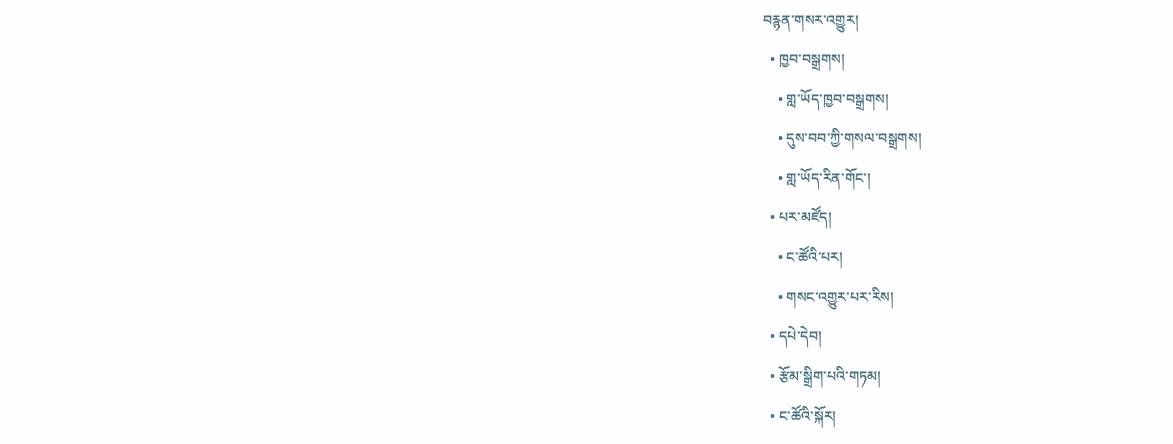བརྙན་གསར་འགྱུར།
  • ཁྱབ་བསྒྲགས།
    • གླ་ཡོད་ཁྱབ་བསྒྲགས།
    • དུས་བབ་ཀྱི་གསལ་བསྒྲགས།
    • གླ་ཡོད་རིན་གོང་།
  • པར་མཛོད།
    • ང་ཚོའི་པར།
    • གསང་འགྱུར་པར་རིས།
  • དཔེ་དེབ།
  • རྩོམ་སྒྲིག་པའི་གཏམ།
  • ང་ཚོའི་སྐོར།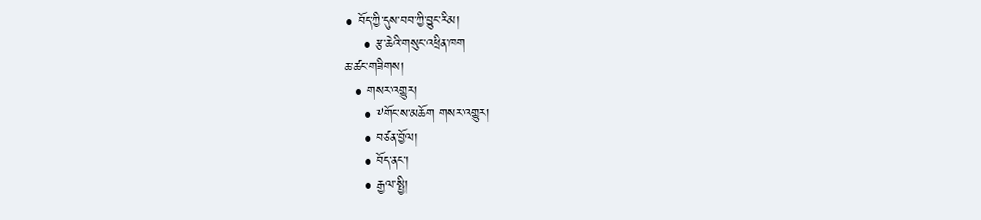• བོད་ཀྱི་དུས་བབ་ཀྱི་བྱུང་རིམ།
    • རྩ་ཆེའི་གསུང་འཕྲིན་ཁག
ཆ་ཚང་གཟིགས།
  • གསར་འགྱུར།
    • ༸གོང་ས་མཆོག གསར་འགྱུར།
    • བཙན་བྱོལ།
    • བོད་ནང་།
    • རྒྱལ་སྤྱི།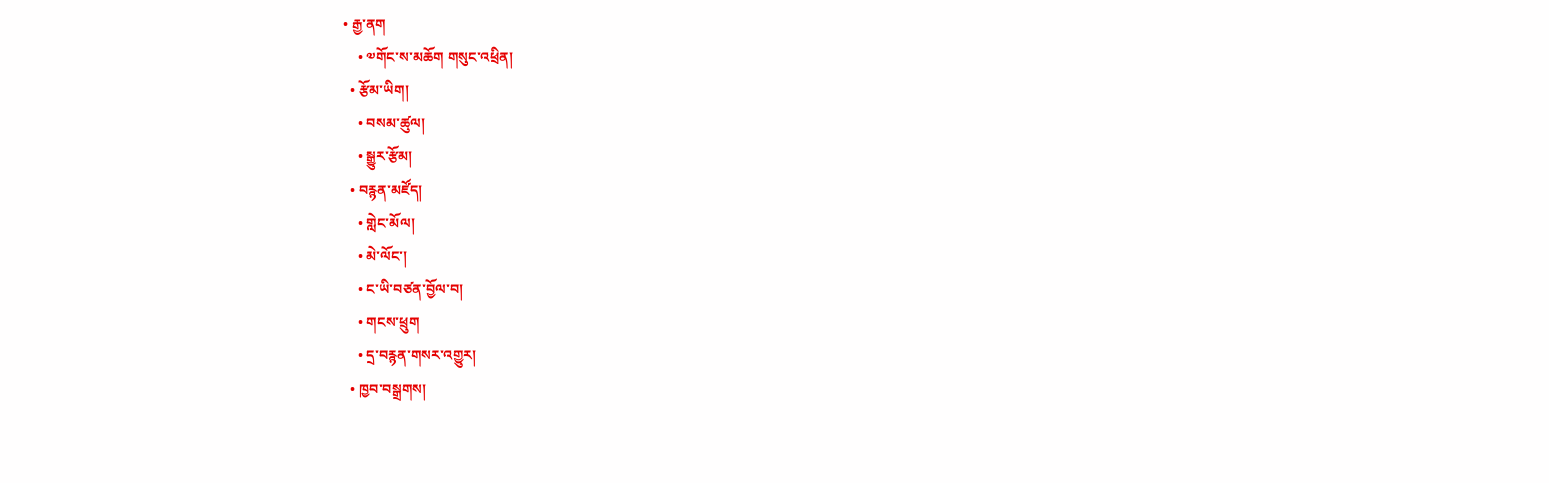• རྒྱ་ནག
    • ༧གོང་ས་མཆོག གསུང་འཕྲིན།
  • རྩོམ་ཡིག།
    • བསམ་ཚུལ།
    • སྒྱུར་རྩོམ།
  • བརྙན་མཛོད།
    • གླེང་མོལ།
    • མེ་ལོང་།
    • ང་ཡི་བཙན་བྱོལ་བ།
    • གངས་ཕྲུག
    • དྲ་བརྙན་གསར་འགྱུར།
  • ཁྱབ་བསྒྲགས།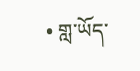• གླ་ཡོད་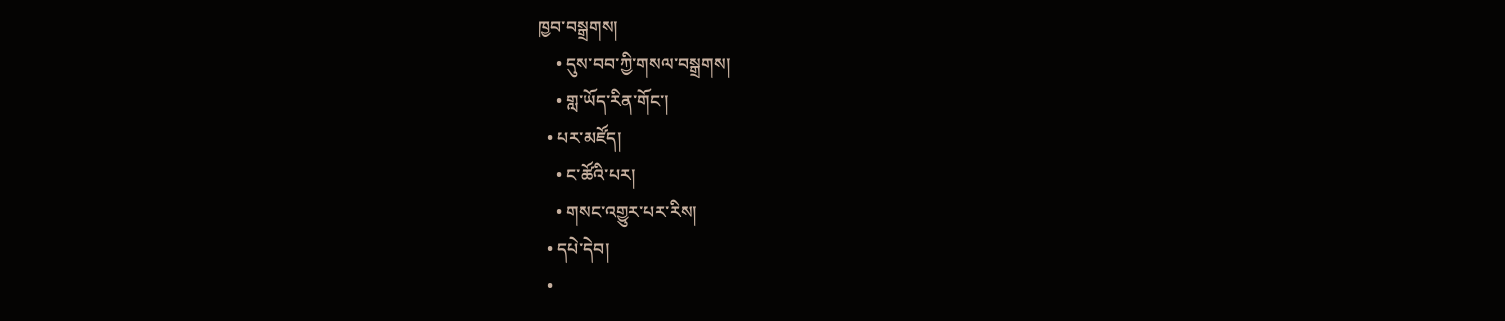ཁྱབ་བསྒྲགས།
    • དུས་བབ་ཀྱི་གསལ་བསྒྲགས།
    • གླ་ཡོད་རིན་གོང་།
  • པར་མཛོད།
    • ང་ཚོའི་པར།
    • གསང་འགྱུར་པར་རིས།
  • དཔེ་དེབ།
  •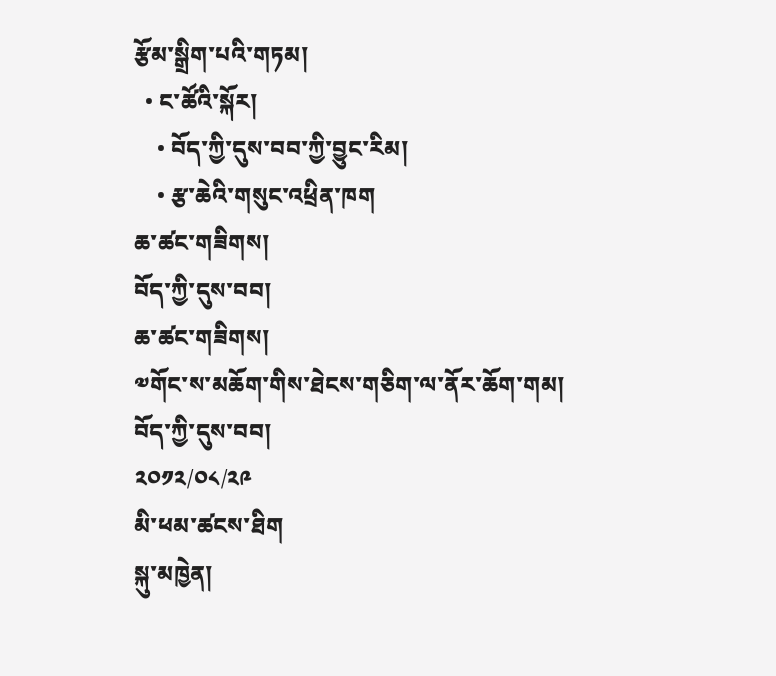རྩོམ་སྒྲིག་པའི་གཏམ།
  • ང་ཚོའི་སྐོར།
    • བོད་ཀྱི་དུས་བབ་ཀྱི་བྱུང་རིམ།
    • རྩ་ཆེའི་གསུང་འཕྲིན་ཁག
ཆ་ཚང་གཟིགས།
བོད་ཀྱི་དུས་བབ།
ཆ་ཚང་གཟིགས།
༧གོང་ས་མཆོག་གིས་ཐེངས་གཅིག་ལ་ནོར་ཆོག་གམ།
བོད་ཀྱི་དུས་བབ།
༢༠༡༢/༠༨/༢༩
མི་ཕམ་ཚངས་ཐིག
སྐུ་མཁྱེན།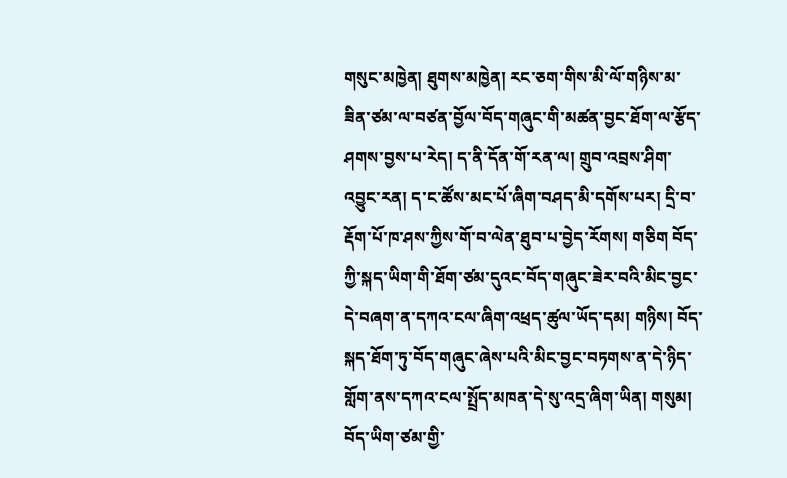གསུང་མཁྱེན། ཐུགས་མཁྱེན། རང་ཅག་གིས་མི་ལོ་གཉིས་མ་ཟིན་ཙམ་ལ་བཙན་བྱོལ་བོད་གཞུང་གི་མཚན་བྱང་ཐོག་ལ་རྩོད་ཤགས་བྱས་པ་རེད། ད་ནི་དོན་གོ་རན་ལ། གྲུབ་འབྲས་ཤིག་འབྱུང་རན། ད་ང་ཚོས་མང་པོ་ཞིག་བཤད་མི་དགོས་པར། དྲི་བ་རྡོག་པོ་ཁ་ཤས་ཀྱིས་གོ་བ་ལེན་ཐུབ་པ་བྱེད་རོགས། གཅིག བོད་ཀྱི་སྐད་ཡིག་གི་ཐོག་ཙམ་དུའང་བོད་གཞུང་ཟེར་བའི་མིང་བྱང་དེ་བཞག་ན་དཀའ་ངལ་ཞིག་འཕྲད་ཚུལ་ཡོད་དམ། གཉིས། བོད་སྐད་ཐོག་ཏུ་བོད་གཞུང་ཞེས་པའི་མིང་བྱང་བཏགས་ན་དེ་ཉིད་གློག་ནས་དཀའ་ངལ་སྤྲོད་མཁན་དེ་སུ་འདྲ་ཞིག་ཡིན། གསུམ། བོད་ཡིག་ཙམ་གྱི་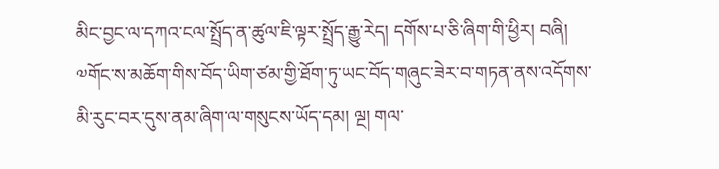མིང་བྱང་ལ་དཀའ་ངལ་སྤྲོད་ན་ཚུལ་ཇི་ལྟར་སྤྲོད་རྒྱུ་རེད། དགོས་པ་ཅི་ཞིག་གི་ཕྱིར། བཞི། ༧གོང་ས་མཆོག་གིས་བོད་ཡིག་ཙམ་གྱི་ཐོག་ཏུ་ཡང་བོད་གཞུང་ཟེར་བ་གཏན་ནས་འདོགས་མི་རུང་བར་དུས་ནམ་ཞིག་ལ་གསུངས་ཡོད་དམ། ལྔ། གལ་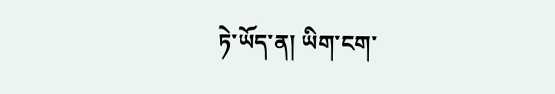ཏེ་ཡོད་ན། ཡིག་ངག་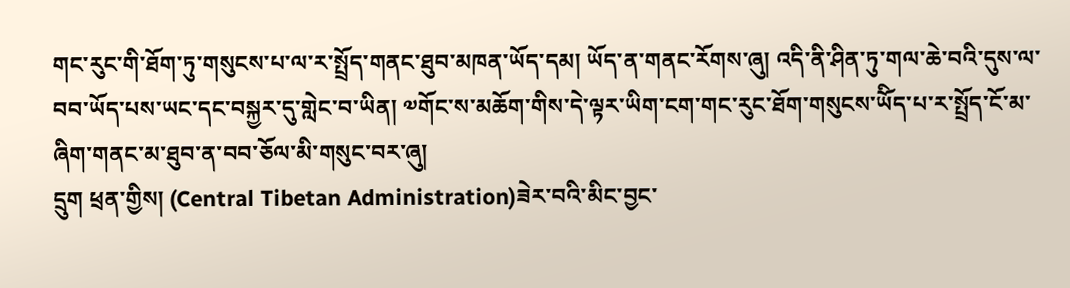གང་རུང་གི་ཐོག་ཏུ་གསུངས་པ་ལ་ར་སྤྲོད་གནང་ཐུབ་མཁན་ཡོད་དམ། ཡོད་ན་གནང་རོགས་ཞུ། འདི་ནི་ཤིན་ཏུ་གལ་ཆེ་བའི་དུས་ལ་བབ་ཡོད་པས་ཡང་དང་བསྐྱར་དུ་གླེང་བ་ཡིན། ༧གོང་ས་མཆོག་གིས་དེ་ལྟར་ཡིག་ངག་གང་རུང་ཐོག་གསུངས་ཡོིད་པ་ར་སྤྲོད་ངོ་མ་ཞིག་གནང་མ་ཐུབ་ན་བབ་ཅོལ་མི་གསུང་བར་ཞུ།
དྲུག ཕྲན་གྱིས། (Central Tibetan Administration)ཟེར་བའི་མིང་བྱང་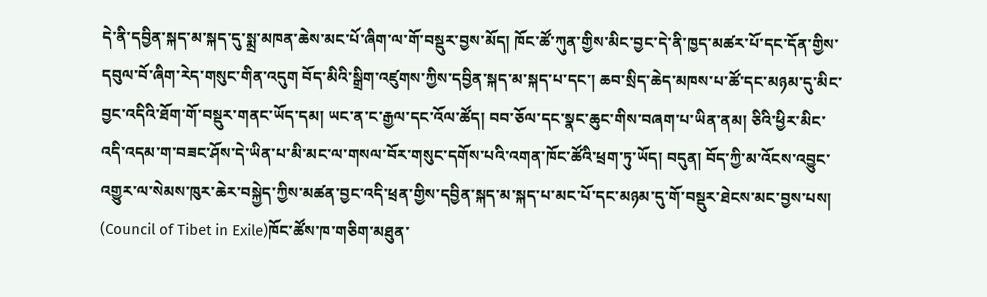དེ་ནི་དབྱིན་སྐད་མ་སྐད་དུ་སྨྲ་མཁན་ཆེས་མང་པོ་ཞིག་ལ་གོ་བསྡུར་བྱས་མོད། ཁོང་ཚོ་ཀུན་གྱིས་མིང་བྱང་དེ་ནི་ཁྱད་མཚར་པོ་དང་དོན་གྱིས་དབུལ་བོ་ཞིག་རེད་གསུང་གིན་འདུག བོད་མིའི་སྒྲིག་འཛུགས་ཀྱིས་དབྱིན་སྐད་མ་སྐད་པ་དང་། ཆབ་སྲིད་ཆེད་མཁས་པ་ཚོ་དང་མཉམ་དུ་མིང་བྱང་འདིའི་ཐོག་གོ་བསྡུར་གནང་ཡོད་དམ། ཡང་ན་ང་རྒྱལ་དང་འོལ་ཚོད། བབ་ཅོལ་དང་སྣང་ཆུང་གིས་བཞག་པ་ཡིན་ནམ། ཅིའི་ཕྱིར་མིང་འདི་འདམ་ག་བཟང་ཤོས་དེ་ཡིན་པ་མི་མང་ལ་གསལ་བོར་གསུང་དགོས་པའི་འགན་ཁོང་ཚོའི་ཕྲག་ཏུ་ཡོད། བདུན། བོད་ཀྱི་མ་འོངས་འབྱུང་འགྱུར་ལ་སེམས་ཁུར་ཆེར་བསྐྱེད་ཀྱིས་མཚན་བྱང་འདི་ཕྲན་གྱིས་དབྱིན་སྐད་མ་སྐད་པ་མང་པོ་དང་མཉམ་དུ་གོ་བསྡུར་ཐེངས་མང་བྱས་པས། (Council of Tibet in Exile)ཁོང་ཚོས་ཁ་གཅིག་མཐུན་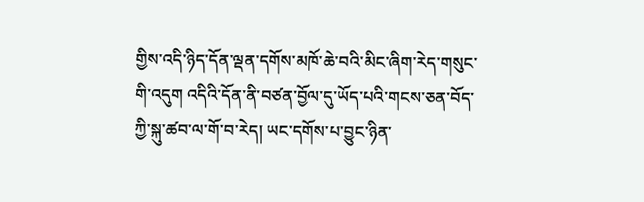གྱིས་འདི་ཉིད་དོན་ལྡན་དགོས་མཁོ་ཆེ་བའི་མིང་ཞིག་རེད་གསུང་གི་འདུག འདིའི་དོན་ནི་བཙན་བྱོལ་དུ་ཡོད་པའི་གངས་ཅན་བོད་ཀྱི་སྐུ་ཚབ་ལ་གོ་བ་རེད། ཡང་དགོས་པ་བྱུང་ཉིན་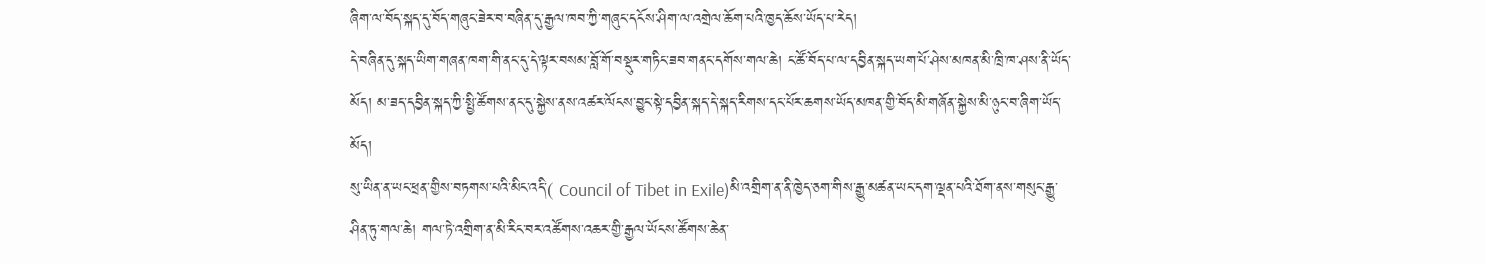ཞིག་ལ་བོད་སྐད་དུ་བོད་གཞུང་ཟེར་བ་བཞིན་དུ་རྒྱལ་ཁབ་ཀྱི་གཞུང་དངོས་ཤིག་ལ་འགྲེལ་ཆོག་པའི་ཁྱད་ཆོས་ཡོད་པ་རེད།
དེ་བཞིན་དུ་སྐད་ཡིག་གཞན་ཁག་གི་ནང་དུ་དེ་ལྟར་བསམ་བློ་གོ་བསྡུར་གཏིང་ཟབ་གནང་དགོས་གལ་ཆེ། ང་ཚོ་བོད་པ་ལ་དབྱིན་སྐད་ཡག་པོ་ཤེས་མཁན་མི་ཁྲི་ཁ་ཤས་ནི་ཡོད་མོད། མ་ཟད་དབྱིན་སྐད་ཀྱི་སྤྱི་ཚོགས་ནང་དུ་སྐྱེས་ནས་འཚར་ལོངས་བྱུང་སྟེ་དབྱིན་སྐད་དེ་སྐད་རིགས་དང་པོར་ཆགས་ཡོད་མཁན་གྱི་བོད་མི་གཞོན་སྐྱེས་མི་ཉུང་བ་ཞིག་ཡོད་མོད།
སུ་ཡིན་ན་ཡང་ཕྲན་གྱིས་བཏགས་པའི་མིང་འདི་( Council of Tibet in Exile)མི་འགྲིག་ན་ནི་ཁྱེད་ཅག་གིས་རྒྱུ་མཚན་ཡང་དག་ལྡན་པའི་ཐོག་ནས་གསུང་རྒྱུ་ཤིན་ཏུ་གལ་ཆེ། གལ་ཏེ་འགྲིག་ན་མི་རིང་བར་འཚོགས་འཆར་གྱི་རྒྱལ་ཡོངས་ཚོགས་ཆེན་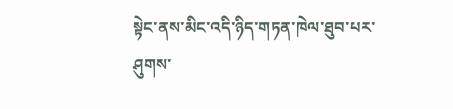སྟེང་ནས་མིང་འདི་ཉིད་གཏན་ཁེལ་ཐུབ་པར་ཤུགས་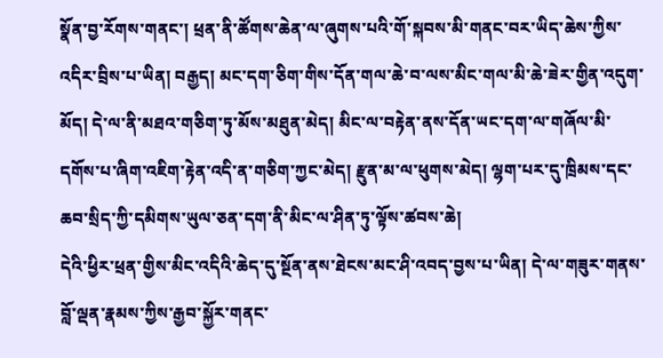སྣོན་བྱ་རོགས་གནང་། ཕྲན་ནི་ཚོགས་ཆེན་ལ་ཞུགས་པའི་གོ་སྐབས་མི་གནང་བར་ཡིད་ཆེས་ཀྱིས་འདིར་བྲིས་པ་ཡིན། བརྒྱད། མང་དག་ཅིག་གིས་དོན་གལ་ཆེ་བ་ལས་མིང་གལ་མི་ཆེ་ཟེར་གྱིན་འདུག་མོད། དེ་ལ་ནི་མཐའ་གཅིག་ཏུ་མོས་མཐུན་མེད། མིང་ལ་བརྟེན་ནས་དོན་ཡང་དག་ལ་གཞོལ་མི་དགོས་པ་ཞིག་འཇིག་རྟེན་འདི་ན་གཅིག་ཀྱང་མེད། རྫུན་མ་ལ་ཕུགས་མེད། ལྷག་པར་དུ་ཁྲིམས་དང་ཆབ་སྲིད་ཀྱི་དམིགས་ཡུལ་ཅན་དག་ནི་མིང་ལ་ཤིན་ཏུ་ལྟོས་ཚབས་ཆེ།
དེའི་ཕྱིར་ཕྲན་གྱིས་མིང་འདིའི་ཆེད་དུ་སྔོན་ནས་ཐེངས་མང་ཤི་འབད་བྱས་པ་ཡིན། དེ་ལ་གཟུར་གནས་བློ་ལྡན་རྣམས་ཀྱིས་རྒྱབ་སྐྱོར་གནང་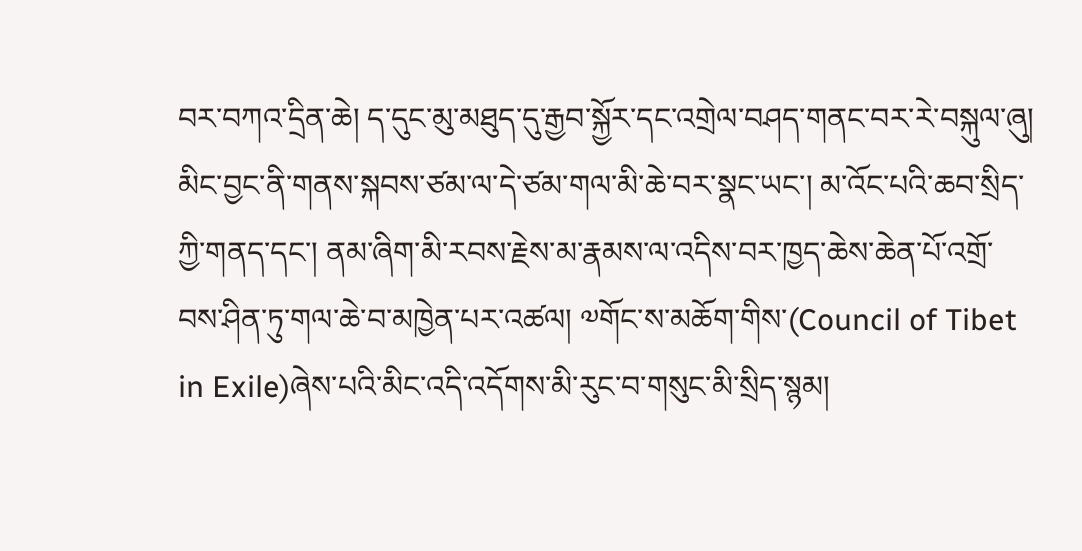བར་བཀའ་དྲིན་ཆེ། ད་དུང་མུ་མཐུད་དུ་རྒྱབ་སྐྱོར་དང་འགྲེལ་བཤད་གནང་བར་རེ་བསྐུལ་ཞུ། མིང་བྱང་ནི་གནས་སྐབས་ཙམ་ལ་དེ་ཙམ་གལ་མི་ཆེ་བར་སྣང་ཡང་། མ་འོང་པའི་ཆབ་སྲིད་ཀྱི་གནད་དང་། ནམ་ཞིག་མི་རབས་རྗེས་མ་རྣམས་ལ་འདིས་བར་ཁྱད་ཆེས་ཆེན་པོ་འགྲོ་བས་ཤིན་ཏུ་གལ་ཆེ་བ་མཁྱེན་པར་འཚལ། ༧གོང་ས་མཆོག་གིས་(Council of Tibet in Exile)ཞེས་པའི་མིང་འདི་འདོགས་མི་རུང་བ་གསུང་མི་སྲིད་སྙམ།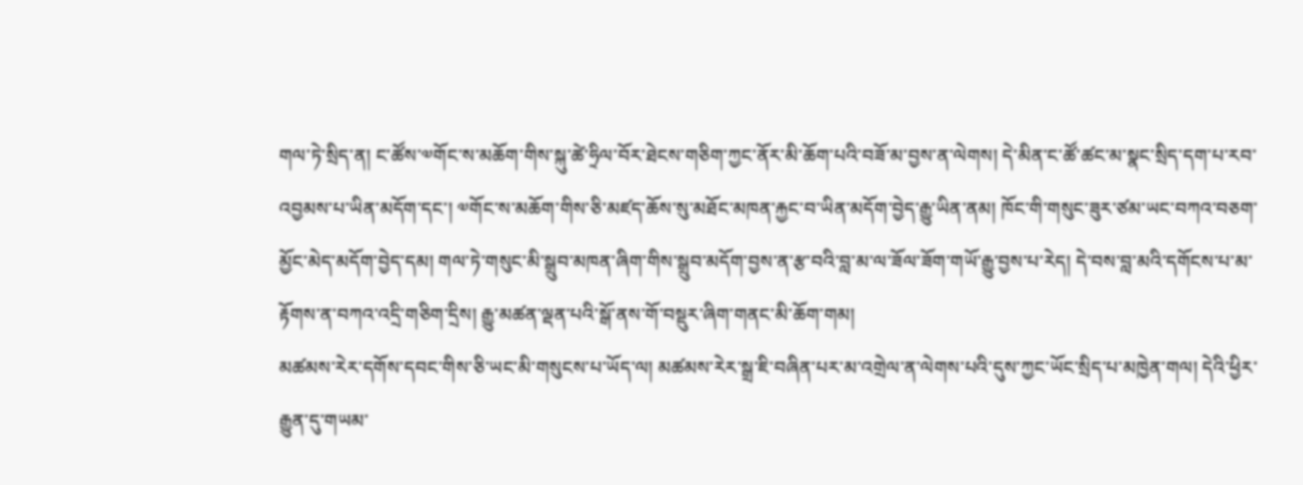གལ་ཏེ་སྲིད་ན། ང་ཚོས་༧གོང་ས་མཆོག་གིས་སྐུ་ཚེ་ཧྲིལ་བོར་ཐེངས་གཅིག་ཀྱང་ནོར་མི་ཆོག་པའི་བཟོ་མ་བྱས་ན་ལེགས། དེ་མིན་ང་ཚོ་ཚང་མ་སྣང་སྲིད་དག་པ་རབ་འབྱམས་པ་ཡིན་མདོག་དང་། ༧གོང་ས་མཆོག་གིས་ཅི་མཛད་ཆོས་སུ་མཐོང་མཁན་རྐྱང་བ་ཡིན་མདོག་བྱེད་རྒྱུ་ཡིན་ནམ། ཁོང་གི་གསུང་ཟུར་ཙམ་ཡང་བཀའ་བཅག་མྱོང་མེད་མདོག་བྱེད་དམ། གལ་ཏེ་གསུང་མི་སྒྲུབ་མཁན་ཞིག་གིས་སྒྲུབ་མདོག་བྱས་ན་རྩ་བའི་བླ་མ་ལ་ཟོལ་ཟོག་གཡོ་རྒྱུ་བྱས་པ་རེད། དེ་བས་བླ་མའི་དགོངས་པ་མ་རྟོགས་ན་བཀའ་འདྲི་གཅིག་དྲིས། རྒྱུ་མཚན་ལྡན་པའི་སྒོ་ནས་གོ་བསྡུར་ཞིག་གནང་མི་ཆོག་གམ།
མཚམས་རེར་དགོས་དབང་གིས་ཅི་ཡང་མི་གསུངས་པ་ཡོད་ལ། མཚམས་རེར་སྒྲ་ཇི་བཞིན་པར་མ་འགྲེལ་ན་ལེགས་པའི་དུས་ཀྱང་ཡོང་སྲིད་པ་མཁྱེན་གལ། དེའི་ཕྱིར་རྒྱུན་དུ་གཡམ་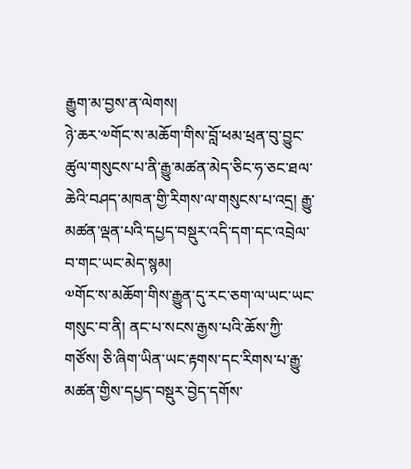རྒྱུག་མ་བྱས་ན་ལེགས།
ཉེ་ཆར་༧གོང་ས་མཆོག་གིས་བློ་ཕམ་ཕྲན་བུ་བྱུང་ཚུལ་གསུངས་པ་ནི་རྒྱུ་མཚན་མེད་ཅིང་ཧ་ཅང་ཐལ་ཆེའི་བཤད་མཁན་གྱི་རིགས་ལ་གསུངས་པ་འདྲ། རྒྱུ་མཚན་ལྡན་པའི་དཔྱད་བསྡུར་འདི་དག་དང་འབྲེལ་བ་གང་ཡང་མེད་སྙམ།
༧གོང་ས་མཆོག་གིས་རྒྱུན་དུ་རང་ཅག་ལ་ཡང་ཡང་གསུང་བ་ནི། ནང་པ་སངས་རྒྱས་པའི་ཆོས་ཀྱི་གཙོས། ཅི་ཞིག་ཡིན་ཡང་རྟགས་དང་རིགས་པ་རྒྱུ་མཚན་གྱིས་དཔྱད་བསྡུར་བྱེད་དགོས་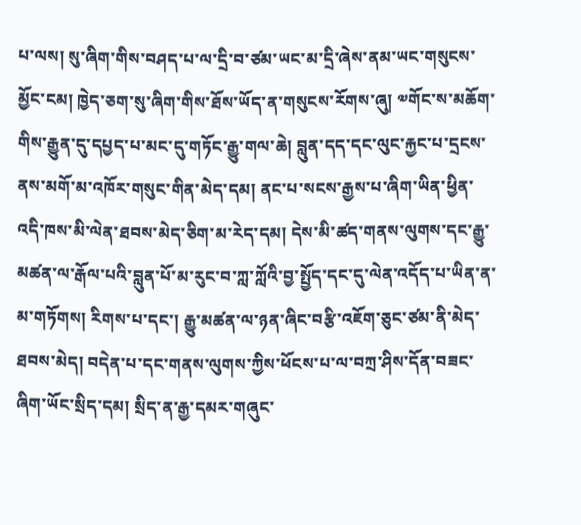པ་ལས། སུ་ཞིག་གིས་བཤད་པ་ལ་དྲི་བ་ཙམ་ཡང་མ་དྲི་ཞེས་ནམ་ཡང་གསུངས་མྱོང་ངམ། ཁྱེད་ཅག་སུ་ཞིག་གིས་ཐོས་ཡོད་ན་གསུངས་རོགས་ཞུ། ༧གོང་ས་མཆོག་གིས་རྒྱུན་དུ་དཔྱད་པ་མང་དུ་གཏོང་རྒྱུ་གལ་ཆེ། བླུན་དད་དང་ལུང་རྐྱང་པ་དྲངས་ནས་མགོ་མ་འཁོར་གསུང་གིན་མེད་དམ། ནང་པ་སངས་རྒྱས་པ་ཞིག་ཡིན་ཕྱིན་འདི་ཁས་མི་ལེན་ཐབས་མེད་ཅིག་མ་རེད་དམ། དེས་མི་ཚད་གནས་ལུགས་དང་རྒྱུ་མཚན་ལ་རྒོལ་པའི་བླུན་པོ་མ་རུང་བ་ཀླ་ཀློའི་བྱ་སྤྱོད་དང་དུ་ལེན་འདོད་པ་ཡིན་ན་མ་གཏོགས། རིགས་པ་དང་། རྒྱུ་མཚན་ལ་ཉན་ཞིང་བརྩི་འཇོག་ཅུང་ཙམ་ནི་མེད་ཐབས་མེད། བདེན་པ་དང་གནས་ལུགས་ཀྱིས་ཕོངས་པ་ལ་བཀྲ་ཤིས་དོན་བཟང་ཞིག་ཡོང་སྲིད་དམ། སྲིད་ན་རྒྱ་དམར་གཞུང་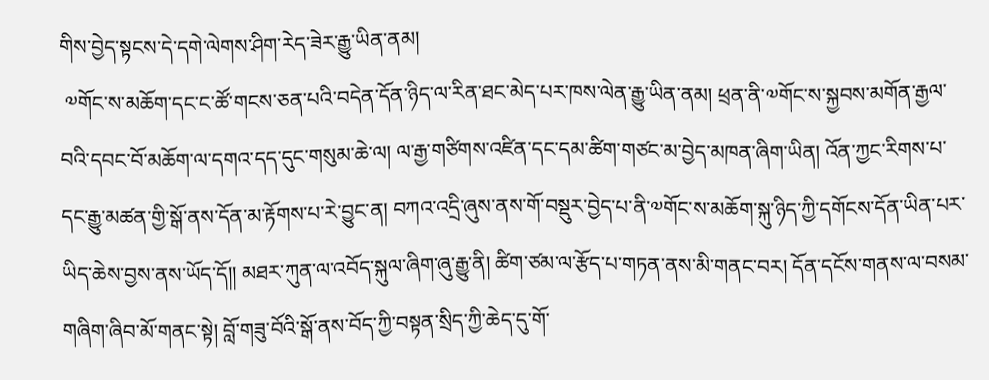གིས་བྱེད་སྟངས་དེ་དགེ་ལེགས་ཤིག་རེད་ཟེར་རྒྱུ་ཡིན་ནམ།
 ༧གོང་ས་མཆོག་དང་ང་ཚོ་གངས་ཅན་པའི་བདེན་དོན་ཉིད་ལ་རིན་ཐང་མེད་པར་ཁས་ལེན་རྒྱུ་ཡིན་ནམ། ཕྲན་ནི་༧གོང་ས་སྐྱབས་མགོན་རྒྱལ་བའི་དབང་བོ་མཆོག་ལ་དགའ་དད་དུང་གསུམ་ཆེ་ལ། ལ་རྒྱ་གཙིགས་འཛིན་དང་དམ་ཚིག་གཙང་མ་བྱེད་མཁན་ཞིག་ཡིན། འོན་ཀྱང་རིགས་པ་དང་རྒྱུ་མཚན་གྱི་སྒོ་ནས་དོན་མ་རྟོགས་པ་རེ་བྱུང་ན། བཀའ་འདྲི་ཞུས་ནས་གོ་བསྡུར་བྱེད་པ་ནི་༧གོང་ས་མཆོག་སྐུ་ཉིད་ཀྱི་དགོངས་དོན་ཡིན་པར་ཡིད་ཆེས་བྱས་ནས་ཡོད་དོ།། མཐར་ཀུན་ལ་འབོད་སྐུལ་ཞིག་ཞུ་རྒྱུ་ནི། ཚིག་ཙམ་ལ་རྩོད་པ་གཏན་ནས་མི་གནང་བར། དོན་དངོས་གནས་ལ་བསམ་གཞིག་ཞིབ་མོ་གནང་སྟེ། བློ་གཟུ་བོའི་སྒོ་ནས་བོད་ཀྱི་བསྟན་སྲིད་ཀྱི་ཆེད་དུ་གོ་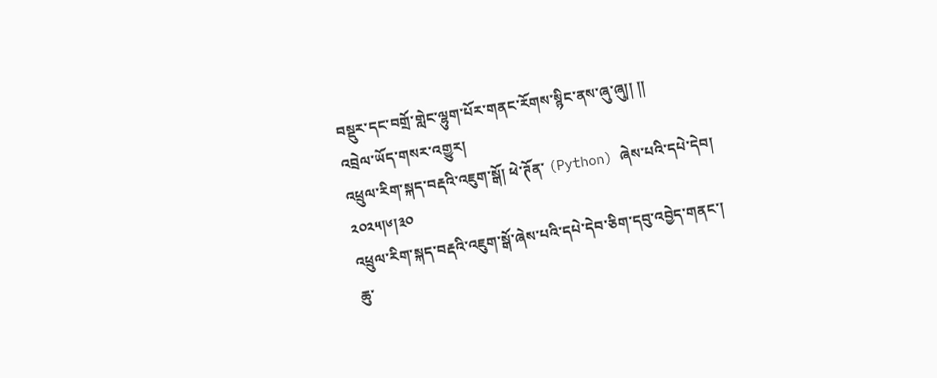བསྡུར་དང་བགྲོ་གླེང་ལྷུག་པོར་གནང་རོགས་སྙིང་ནས་ཞུ་ཞུ།། །།
འབྲེལ་ཡོད་གསར་འགྱུར།
འཕྲུལ་རིག་སྐད་བརྡའི་འཇུག་སྒོ། ཕེ་ཊོན་ (Python) ཞེས་པའི་དཔེ་དེབ། ༢༠༢༥།༦།༣༠
འཕྲུལ་རིག་སྐད་བརྡའི་འཇུག་སྒོ་ཞེས་པའི་དཔེ་དེབ་ཅིག་དབུ་འབྱེད་གནང་།
ཆུ་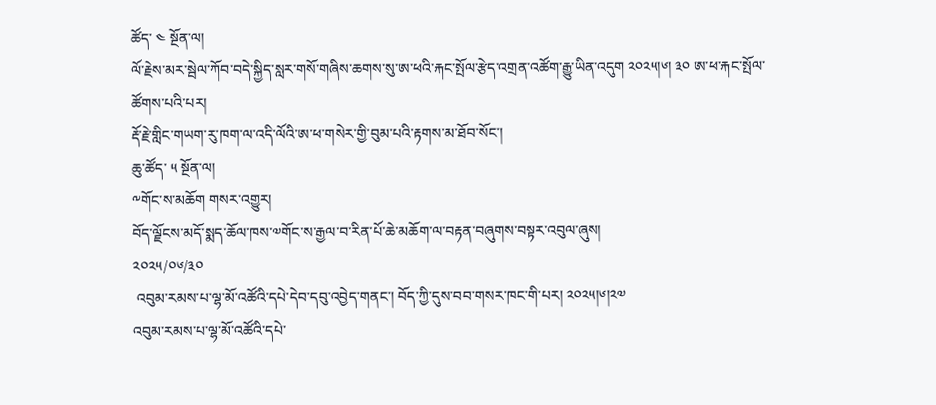ཚོད་ ༤ སྔོན་ལ།
ལོ་རྗེས་མར་སྦེལ་ཀོབ་བདེ་སྐྱིད་སླར་གསོ་གཞིས་ཆགས་སུ་ཨ་ཕའི་རྐང་སྤོལ་རྩེད་འགྲན་འཚོག་རྒྱུ་ཡིན་འདུག ༢༠༢༥།༦། ༣༠ ཨ་ཕ་རྐང་སྤོལ་ཚོགས་པའི་པར།
རྡོ་རྗེ་གླིང་གཡག་རུ་ཁག་ལ་འདི་ལོའི་ཨ་ཕ་གསེར་གྱི་བུམ་པའི་རྟགས་མ་ཐོབ་སོང་།
ཆུ་ཚོད་ ༥ སྔོན་ལ།
༸གོང་ས་མཆོག གསར་འགྱུར།
བོད་ལྗོངས་མདོ་སྨད་ཆོལ་ཁས་༧གོང་ས་རྒྱལ་བ་རིན་པོ་ཆེ་མཆོག་ལ་བརྟན་བཞུགས་བསྟར་འབུལ་ཞུས།
༢༠༢༥/༠༦/༣༠
 འབུམ་རམས་པ་ལྷ་མོ་འཚོའི་དཔེ་དེབ་དབུ་འབྱེད་གནང་། བོད་ཀྱི་དུས་བབ་གསར་ཁང་གི་པར། ༢༠༢༥།༦།༢༧
འབུམ་རམས་པ་ལྷ་མོ་འཚོའི་དཔེ་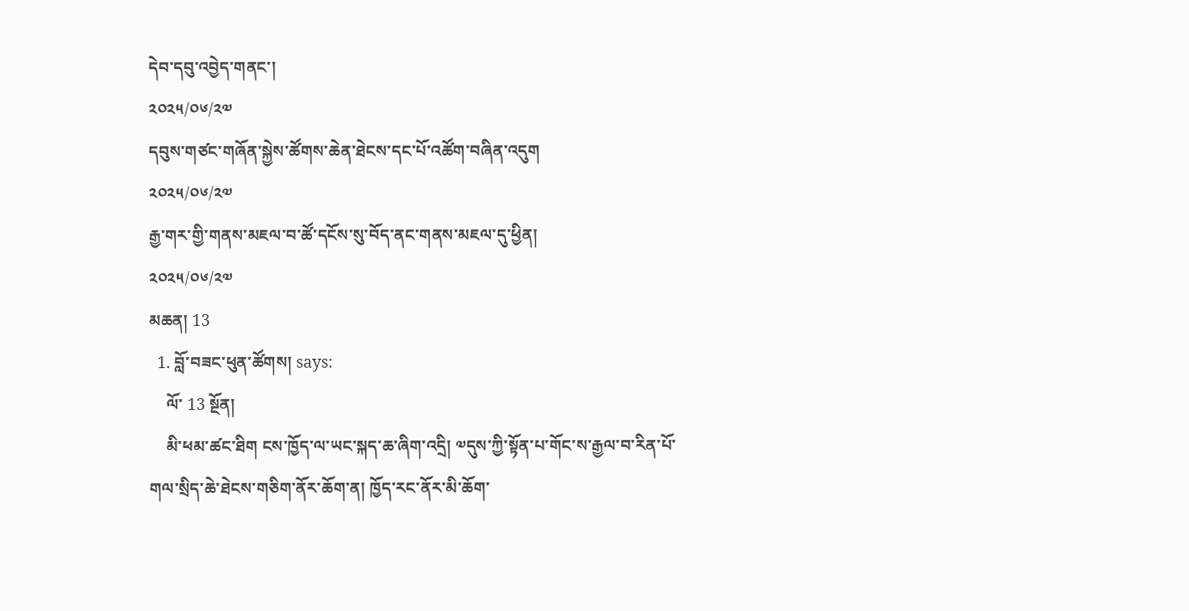དེབ་དབུ་འབྱེད་གནང་།
༢༠༢༥/༠༦/༢༧
དབུས་གཙང་གཞོན་སྐྱེས་ཚོགས་ཆེན་ཐེངས་དང་པོ་འཚོག་བཞིན་འདུག
༢༠༢༥/༠༦/༢༧
རྒྱ་གར་གྱི་གནས་མཇལ་བ་ཚོ་དངོས་སུ་བོད་ནང་གནས་མཇལ་དུ་ཕྱིན།
༢༠༢༥/༠༦/༢༧
མཆན། 13
  1. བློ་བཟང་ཕུན་ཚོགས། says:
    ལོ་ 13 སྔོན།
    མི་ཕམ་ཚང་ཐིག ངས་ཁྱོད་ལ་ཡང་སྐད་ཆ་ཞིག་འདྲི། ༧དུས་ཀྱི་སྟོན་པ་གོང་ས་རྒྱལ་བ་རིན་པོ་གལ་སྲིད་ཆེ་ཐེངས་གཅིག་ནོར་ཆོག་ན། ཁྱོད་རང་ནོར་མི་ཆོག་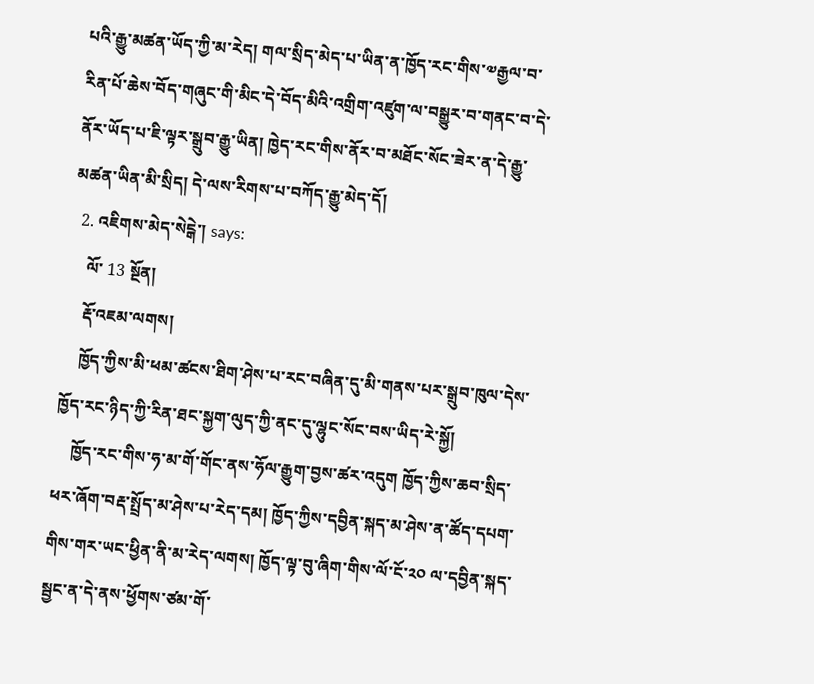པའི་རྒྱུ་མཚན་ཡོད་ཀྱི་མ་རེད། གལ་སྲིད་མེད་པ་ཡིན་ན་ཁྱོད་རང་གིས་༧རྒྱལ་བ་རིན་པོ་ཆེས་བོད་གཞུང་གི་མིང་དེ་བོད་མིའི་འགྲིག་འཛུག་ལ་བསྒྱུར་བ་གནང་བ་དེ་ནོར་ཡོད་པ་ཇི་ལྟར་སྒྲུབ་རྒྱུ་ཡིན། ཁྱེད་རང་གིས་ནོར་བ་མཐོང་སོང་ཟེར་ན་དེ་རྒྱུ་མཚན་ཡིན་མི་སྲིད། དེ་ལས་རིགས་པ་བཀོད་རྒྱུ་མེད་དོ།
  2. འཇིགས་མེད་སེངྒེ་། says:
    ལོ་ 13 སྔོན།
    རྡོ་འཇམ་ལགས།
    ཁྱོད་ཀྱིས་མི་ཕམ་ཚངས་ཐིག་ཤེས་པ་རང་བཞིན་དུ་མི་གནས་པར་སྒྲུབ་ཁུལ་དེས་ཁྱོད་རང་ཉིད་ཀྱི་རིན་ཐང་སྐྱག་ལུད་ཀྱི་ནང་དུ་ལྷུང་སོང་བས་ཡིད་རེ་སྐྱོ།
    ཁྱོད་རང་གིས་ཧ་མ་གོ་གོང་ནས་ཧོལ་རྒྱུག་བྱས་ཚར་འདུག ཁྱོད་ཀྱིས་ཆབ་སྲིད་ཕར་ཞོག་བརྡ་སྤྲོད་མ་ཤེས་པ་རེད་དམ། ཁྱོད་ཀྱིས་དབྱིན་སྐད་མ་ཤེས་ན་ཚོད་དཔག་གིས་གར་ཡང་ཕྱིན་ནི་མ་རེད་ལགས། ཁྱོད་ལྟ་བུ་ཞིག་གིས་ལོ་ངོ་༢༠ ལ་དབྱིན་སྐད་སྦྱང་ན་དེ་ནས་ཕྱོགས་ཙམ་གོ་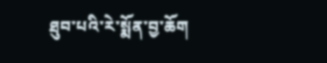ཐུབ་པའི་རེ་སྨོན་བྱ་ཆོག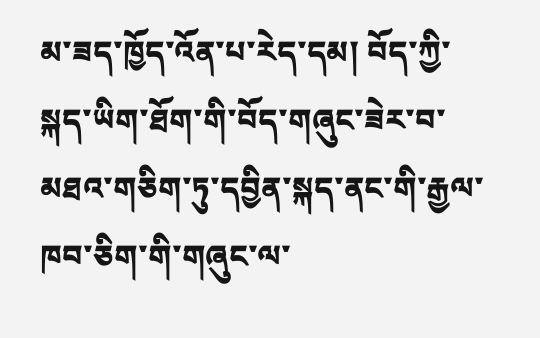མ་ཟད་ཁྱོད་འོན་པ་རེད་དམ། བོད་ཀྱི་སྐད་ཡིག་ཐོག་གི་བོད་གཞུང་ཟེར་བ་མཐའ་གཅིག་ཏུ་དབྱིན་སྐད་ནང་གི་རྒྱལ་ཁབ་ཅིག་གི་གཞུང་ལ་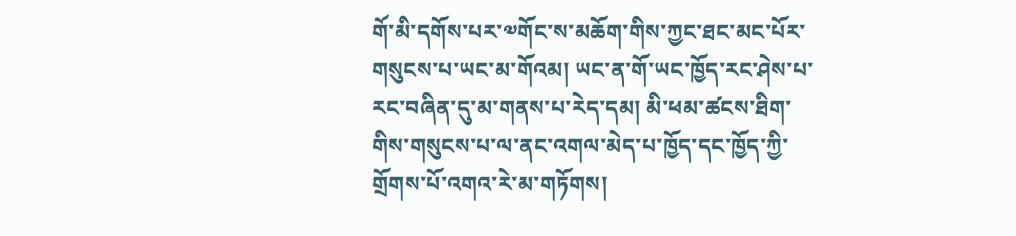གོ་མི་དགོས་པར་༧གོང་ས་མཆོག་གིས་ཀྱང་ཐང་མང་པོར་གསུངས་པ་ཡང་མ་གོའམ། ཡང་ན་གོ་ཡང་ཁྱོད་རང་ཤེས་པ་རང་བཞིན་དུ་མ་གནས་པ་རེད་དམ། མི་ཕམ་ཚངས་ཐིག་གིས་གསུངས་པ་ལ་ནང་འགལ་མེད་པ་ཁྱོད་དང་ཁྱོད་ཀྱི་གྲོགས་པོ་འགའ་རེ་མ་གཏོགས།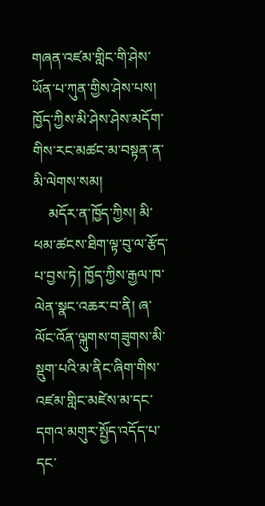གཞན་འཛམ་གླིང་གི་ཤེས་ཡོན་པ་ཀུན་གྱིས་ཤེས་པས། ཁྱོད་ཀྱིས་མི་ཤེས་ཤེས་མདོག་གིས་རང་མཚང་མ་བསྟན་ན་མི་ལེགས་སམ།
    མདོར་ན་ཁྱོད་ཀྱིས། མི་ཕམ་ཚངས་ཐིག་ལྟ་བུ་ལ་རྩོད་པ་བྱས་ཏེ། ཁྱོད་ཀྱིས་རྒྱལ་ཁ་ལེན་སྣང་འཆར་བ་ནི། ཞ་ལོང་འོན་ལྐུགས་གཟུགས་མི་སྡུག་པའི་མ་ནིང་ཞིག་གིས་འཛམ་གླིང་མཛེས་མ་དང་དགའ་མགུར་སྤྱོད་འདོད་པ་དང་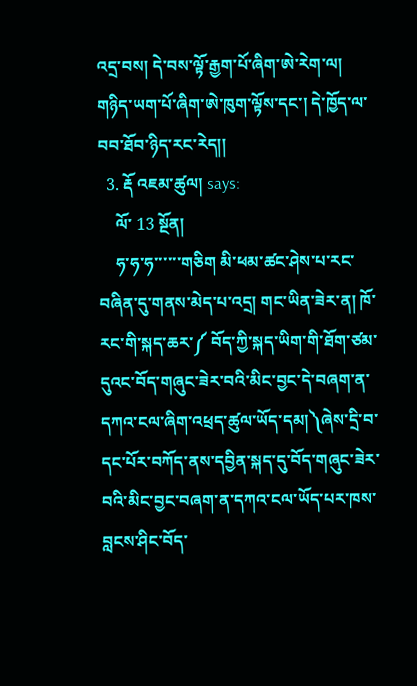འདྲ་བས། དེ་བས་ལྟོ་རྒྱག་པོ་ཞིག་ཨེ་རེག་ལ། གཉིད་ཡག་པོ་ཞིག་ཨེ་ཁུག་ལྟོས་དང་། དེ་ཁྱོད་ལ་བབ་ཐོབ་ཉིད་རང་རེད།།
  3. རྡོ འཇམ་ཚུལ། says:
    ལོ་ 13 སྔོན།
    ཧ་ཧ་ཧ་་་་་་གཅིག མི་ཕམ་ཚང་ཤེས་པ་རང་བཞིན་དུ་གནས་མེད་པ་འདྲ། གང་ཡིན་ཟེར་ན། ཁོ་རང་གི་སྐད་ཆར་༼ བོད་ཀྱི་སྐད་ཡིག་གི་ཐོག་ཙམ་དུའང་བོད་གཞུང་ཟེར་བའི་མིང་བྱང་དེ་བཞག་ན་དཀའ་ངལ་ཞིག་འཕྲད་ཚུལ་ཡོད་དམ།༽ཞེས་དྲི་བ་དང་པོར་བཀོད་ནས་དབྱིན་སྐད་དུ་བོད་གཞུང་ཟེར་བའི་མིང་བྱང་བཞག་ན་དཀའ་ངལ་ཡོད་པར་ཁས་བླངས་ཤིང་བོད་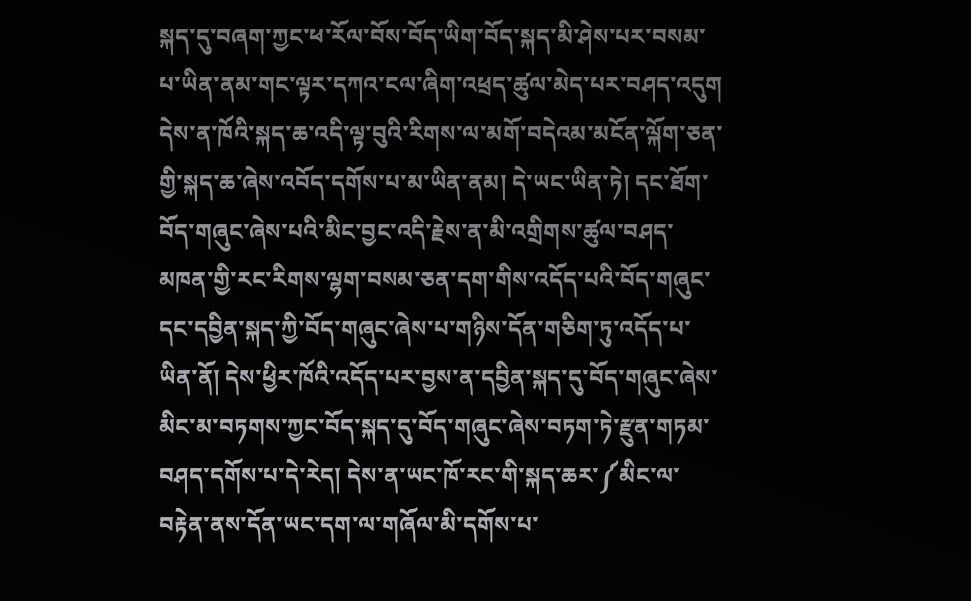སྐད་དུ་བཞག་ཀྱང་ཕ་རོལ་བོས་བོད་ཡིག་བོད་སྐད་མི་ཤེས་པར་བསམ་པ་ཡིན་ནམ་གང་ལྟར་དཀའ་ངལ་ཞིག་འཕྲད་ཚུལ་མེད་པར་བཤད་འདུག དེས་ན་ཁོའི་སྐད་ཆ་འདི་ལྟ་བུའི་རིགས་ལ་མགོ་བདེའམ་མངོན་ལྐོག་ཅན་གྱི་སྐད་ཆ་ཞེས་འབོད་དགོས་པ་མ་ཡིན་ནམ། དེ་ཡང་ཡིན་ཏེ། དང་ཐོག་བོད་གཞུང་ཞེས་པའི་མིང་བྱང་འདི་རྗེས་ན་མི་འགྲིགས་ཚུལ་བཤད་མཁན་གྱི་རང་རིགས་ལྷག་བསམ་ཅན་དག་གིས་འདོད་པའི་བོད་གཞུང་དང་དབྱིན་སྐད་ཀྱི་བོད་གཞུང་ཞེས་པ་གཉིས་དོན་གཅིག་ཏུ་འདོད་པ་ཡིན་ནོ། དེས་ཕྱིར་ཁོའི་འདོད་པར་བྱས་ན་དབྱིན་སྐད་དུ་བོད་གཞུང་ཞེས་མིང་མ་བཏགས་ཀྱང་བོད་སྐད་དུ་བོད་གཞུང་ཞེས་བཏག་ཏེ་རྫུན་གཏམ་བཤད་དགོས་པ་དེ་རེད། དེས་ན་ཡང་ཁོ་རང་གི་སྐད་ཆར་༼མིང་ལ་བརྟེན་ནས་དོན་ཡང་དག་ལ་གཞོལ་མི་དགོས་པ་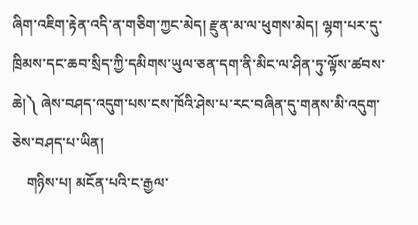ཞིག་འཇིག་རྟེན་འདི་ན་གཅིག་ཀྱང་མེད། རྫུན་མ་ལ་ཕུགས་མེད། ལྷག་པར་དུ་ཁྲིམས་དང་ཆབ་སྲིད་ཀྱི་དམིགས་ཡུལ་ཅན་དག་ནི་མིང་ལ་ཤིན་ཏུ་ལྟོས་ཚབས་ཆེ།༽ ཞེས་བཤད་འདུག་པས་ངས་ཁོའི་ཤེས་པ་རང་བཞིན་དུ་གནས་མི་འདུག་ཅེས་བཤད་པ་ཡིན།
    གཉིས་པ། མངོན་པའི་ང་རྒྱལ་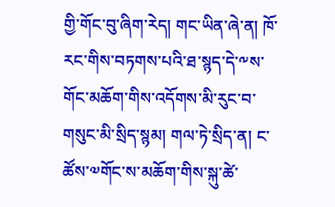གྱི་གོང་བུ་ཞིག་རེད། གང་ཡིན་ཞེ་ན། ཁོ་རང་གིས་བཏགས་པའི་ཐ་སྙད་དེ་༸ས་གོང་མཆོག་གིས་འདོགས་མི་རུང་བ་གསུང་མི་སྲིད་སྙམ། གལ་ཏེ་སྲིད་ན། ང་ཚོས་༧གོང་ས་མཆོག་གིས་སྐུ་ཚེ་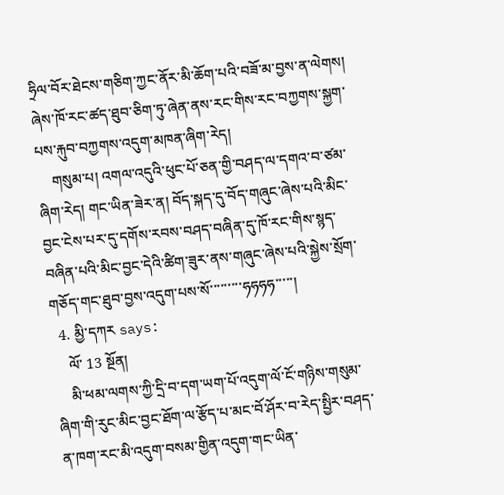ཧྲིལ་བོར་ཐེངས་གཅིག་ཀྱང་ནོར་མི་ཆོག་པའི་བཟོ་མ་བྱས་ན་ལེགས། ཞེས་ཁོ་རང་ཚད་ཐུབ་ཅིག་ཏུ་ཞེན་ནས་རང་གིས་རང་བཀྱགས་སྐྱག་པས་རྐུབ་བཀྱགས་འདུག་མཁན་ཞིག་རེད།
    གསུམ་པ། འགལ་འདུའི་ཕུང་པོ་ཅན་གྱི་བཤད་ལ་དགའ་བ་ཙམ་ཞིག་རེད། གང་ཡིན་ཟེར་ན། བོད་སྐད་དུ་བོད་གཞུང་ཞེས་པའི་མིང་བྱང་ངེས་པར་དུ་དགོས་རབས་བཤད་བཞིན་དུ་ཁོ་རང་གིས་སྙད་བཞིན་པའི་མིང་བྱང་དེའི་ཚིག་ཟུར་ནས་གཞུང་ཞེས་པའི་སྐྱེས་སྲོག་གཅོད་གང་ཐུབ་བྱས་འདུག་པས་སོ་་་་་་་་་ཧཧཧཧ་་་་་།
  4. མྱི་དཀར says:
    ལོ་ 13 སྔོན།
    མི་ཕམ་ལགས་ཀྱི་དྲི་བ་དག་ཡག་པོ་འདུག་ལོ་ངོ་གཉིས་གསུམ་ཞིག་གི་རུང་མིང་བྱང་ཐོག་ལ་རྩོད་པ་མང་བོ་ཤོར་བ་རེད་སྤྱིར་བཤད་ན་ཁག་རང་མི་འདུག་བསམ་གྱིན་འདུག་གང་ཡིན་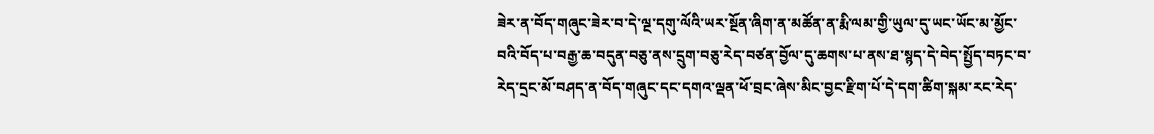ཟེར་ན་བོད་གཞུང་ཟེར་བ་དེ་ལྔ་དགུ་ལོའི་ཡར་སྔོན་ཞིག་ན་མཚོན་ན་རྨི་ལམ་གྱི་ཡུལ་དུ་ཡང་ཡོང་མ་མྱོང་བའི་བོད་པ་བརྒྱ་ཆ་བདུན་བཅུ་ནས་དྲུག་བཅུ་རེད་བཙན་བྱོལ་དུ་ཆགས་པ་ནས་ཐ་སྙད་དེ་བེད་སྤྱོད་བཏང་བ་རེད་དྲང་མོ་བཤད་ན་བོད་གཞུང་དང་དགའ་ལྡན་ཕོ་བྲང་ཞེས་མིང་བྱང་རྫིག་པོ་དེ་དག་ཚིག་སྐམ་རང་རེད་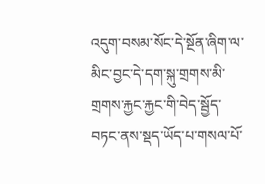འདུག་བསམ་སོང་དེ་སྔོན་ཞིག་ལ་མིང་བྱང་དེ་དག་སྐུ་གྲགས་མི་གྲགས་རྐྱང་རྐྱང་གི་བེད་སྦྱོད་བཏང་ནས་སྡད་ཡོད་པ་གསལ་པོ་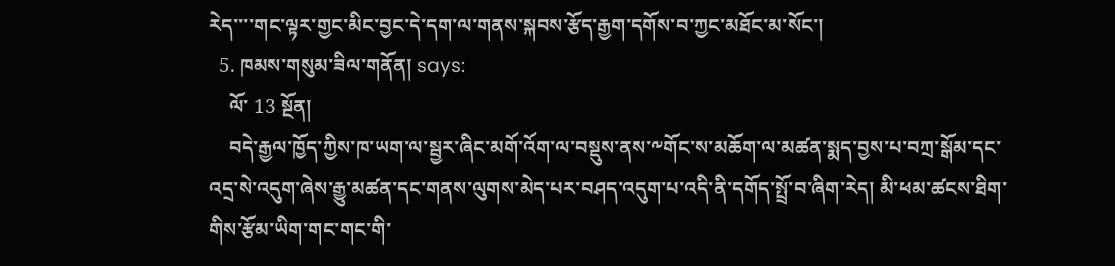རེད་་་་གང་ལྟར་གྱང་མིང་བྱང་དེ་དག་ལ་གནས་སྐབས་རྩོད་རྒྱག་དགོས་བ་ཀྱང་མཐོང་མ་སོང་།
  5. ཁམས་གསུམ་ཟིལ་གནོན། says:
    ལོ་ 13 སྔོན།
    བདེ་རྒྱལ་ཁྱོད་ཀྱིས་ཁ་ཡག་ལ་སྦྱར་ཞིང་མགོ་འོག་ལ་བསྡུས་ནས་༸གོང་ས་མཆོག་ལ་མཚན་སྨད་བྱས་པ་བཀྲ་སྒོམ་དང་འདྲ་སེ་འདུག་ཞེས་རྒྱུ་མཚན་དང་གནས་ལུགས་མེད་པར་བཤད་འདུག་པ་འདི་ནི་དགོད་སྤྲོ་བ་ཞིག་རེད། མི་ཕམ་ཚངས་ཐིག་གིས་རྩོམ་ཡིག་གང་གང་གི་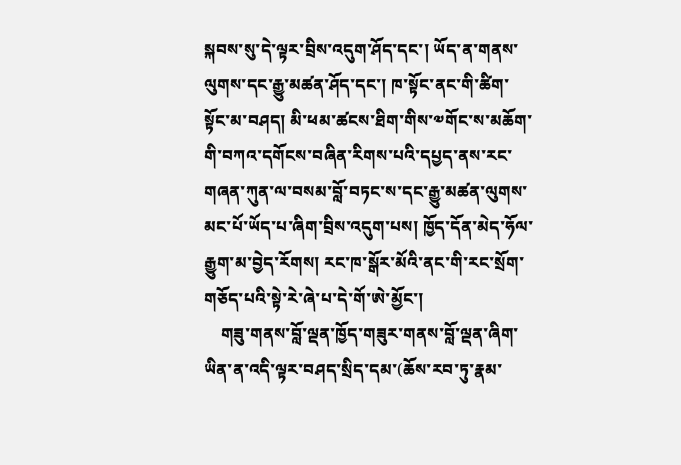སྐབས་སུ་དེ་ལྟར་བྲིས་འདུག་ཤོད་དང་། ཡོད་ན་གནས་ལུགས་དང་རྒྱུ་མཚན་ཤོད་དང་། ཁ་སྟོང་ནང་གི་ཚིག་སྟོང་མ་བཤད། མི་ཕམ་ཚངས་ཐིག་གིས་༧གོང་ས་མཆོག་གི་བཀའ་དགོངས་བཞིན་རིགས་པའི་དཔྱད་ནས་རང་གཞན་ཀུན་ལ་བསམ་བློ་བཏང་ས་དང་རྒྱུ་མཚན་ལུགས་མང་པོ་ཡོད་པ་ཞིག་བྲིས་འདུག་པས། ཁྱོད་དོན་མེད་ཧོལ་རྒྱུག་མ་བྱེད་རོགས། རང་ཁ་སྒོར་མོའི་ནང་གི་རང་སྲོག་གཅོད་པའི་སྟེ་རེ་ཞེ་པ་དེ་གོ་ཨེ་མྱོང་།
    གཟུ་གནས་བློ་ལྡན་ཁྱོད་གཟུར་གནས་བློ་ལྡན་ཞིག་ཡིན་ན་འདི་ལྟར་བཤད་སྲིད་དམ་(ཆོས་རབ་ཏུ་རྣམ་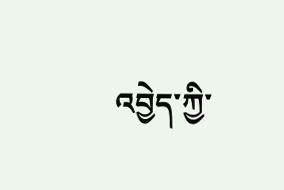འབྱེད་ཀྱི་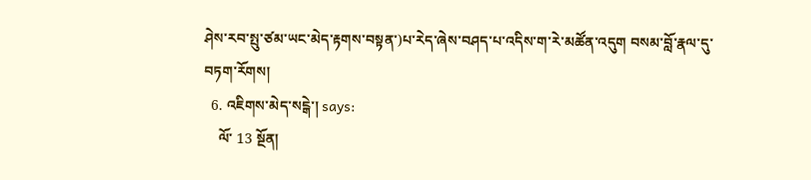ཤེས་རབ་སྤུ་ཙམ་ཡང་མེད་རྟགས་བསྟན་)པ་རེད་ཞེས་བཤད་པ་འདིས་ག་རེ་མཚོན་འདུག བསམ་བློ་རྣལ་དུ་བཏག་རོགས།
  6. འཇིགས་མེད་སངྒེ་། says:
    ལོ་ 13 སྔོན།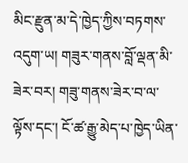མིང་རྫུན་མ་དེ་ཁྱེད་ཀྱིས་བཏགས་འདུག་ཡ། གཟུར་གནས་བློ་ལྡན་མི་ཟེར་བར། གཟུ་གནས་ཟེར་བ་ལ་ལྟོས་དང་། ངོ་ཚ་རྒྱུ་མེད་པ་ཁྱེད་ཡིན་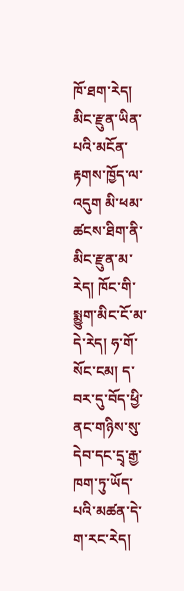ཁོ་ཐག་རེད། མིང་རྫུན་ཡིན་པའི་མངོན་རྟགས་ཁྱོད་ལ་འདུག མི་ཕམ་ཚངས་ཐིག་ནི་མིང་རྫུན་མ་རེད། ཁོང་གི་སྨྱུག་མིང་ངོ་མ་དེ་རེད། ཧ་གོ་སོང་ངམ། ད་བར་དུ་བོད་ཕྱི་ནང་གཉིས་སུ་དེབ་དང་དྲྭ་རྒྱ་ཁག་ཏུ་ཡོད་པའི་མཚན་དེ་ག་རང་རེད།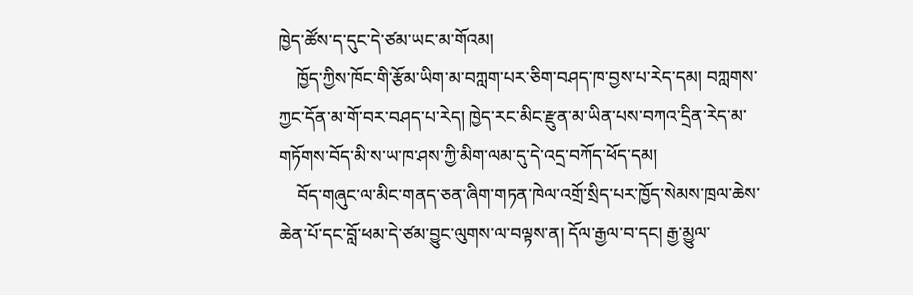ཁྱེད་ཚོས་ད་དུང་དེ་ཙམ་ཡང་མ་གོའམ།
    ཁྱོད་ཀྱིས་ཁོང་གི་རྩོམ་ཡིག་མ་བཀླག་པར་ཅིག་བཤད་ཁ་བྱས་པ་རེད་དམ། བཀླགས་ཀྱང་དོན་མ་གོ་བར་བཤད་པ་རེད། ཁྱེད་རང་མིང་རྫུན་མ་ཡིན་པས་བཀའ་དྲིན་རེད་མ་གཏོགས་བོད་མི་ས་ཡ་ཁ་ཤས་ཀྱི་མིག་ལམ་དུ་དེ་འདྲ་བཀོད་ཕོད་དམ།
    བོད་གཞུང་ལ་མིང་གནད་ཅན་ཞིག་གཏན་ཁེལ་འགྲོ་སྲིད་པར་ཁྱོད་སེམས་ཁྲལ་ཆེས་ཆེན་པོ་དང་བློ་ཕམ་དེ་ཙམ་བྱུང་ལུགས་ལ་བལྟས་ན། དོལ་རྒྱལ་བ་དང། རྒྱ་མྱུལ་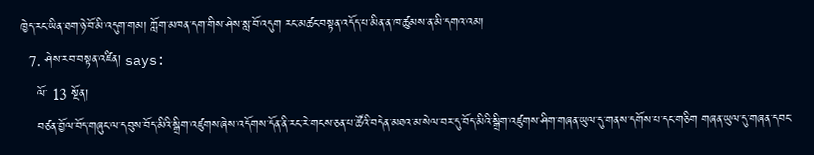ཁྱེད་རང་ཡིན་ཐག་ཉེ་བོ་མི་འདུག་གམ། ཀློག་མཁན་དག་གིས་ཤེས་སླ་བོ་འདུག རང་མཚང་བསྟན་འདོད་པ་མིན་ན་ཁ་ཚུམས་ན་མི་དགའ་འམ།
  7. ཤེས་རབ་བསྟན་འཛིན། says:
    ལོ་ 13 སྔོན།
    བཙན་བྱོལ་བོད་གཞུང་ལ་དབུས་བོད་མིའི་སྒྲིག་འཛུགས་ཞེས་འདོགས་དོན་ནི་རང་རེ་གངས་ཅན་པ་ཚོའི་བདེན་མཐའ་མ་སེལ་བར་དུ་བོད་མིའི་སྒྲིག་འཛུགས་ཤིག་གཞན་ཡུལ་དུ་གནས་དགོས་པ་དང་གཅིག གཞན་ཡུལ་དུ་གཞན་དབང་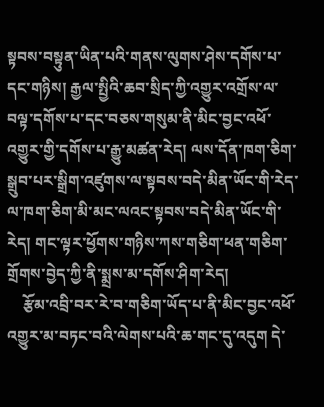སྟབས་བསྟུན་ཡིན་པའི་གནས་ལུགས་ཤེས་དགོས་པ་དང་གཉིས། རྒྱལ་སྤྱིའི་ཆབ་སྲིད་ཀྱི་འགྱུར་འགྲོས་ལ་བལྟ་དགོས་པ་དང་བཅས་གསུམ་ནི་མིང་བྱང་འཕོ་འགྱུར་གྱི་དགོས་པ་རྒྱུ་མཚན་རེད། ལས་དོན་ཁག་ཅིག་སྒྲུབ་པར་སྒྲིག་འཛུགས་ལ་སྟབས་བདེ་མིན་ཡོང་གི་རེད་ལ་ཁག་ཅིག་མི་མང་ལའང་སྟབས་བདེ་མིན་ཡོང་གི་རེད། གང་ལྟར་ཕྱོགས་གཉིས་ཀས་གཅིག་ཕན་གཅིག་གྲོགས་བྱེད་ཀྱི་ནི་སྨྲས་མ་དགོས་ཤིག་རེད།
    རྩོམ་འབྲི་བར་རེ་བ་གཅིག་ཡོད་པ་ནི་མིང་བྱང་འཕོ་འགྱུར་མ་བཏང་བའི་ལེགས་པའི་ཆ་གང་དུ་འདུག དེ་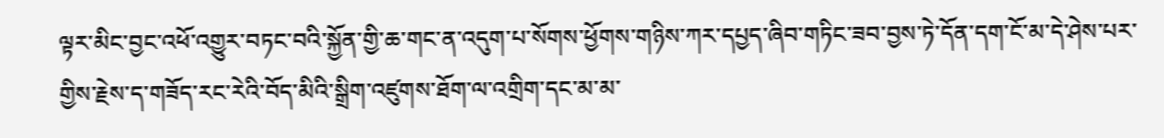ལྟར་མིང་བྱང་འཕོ་འགྱུར་བཏང་བའི་སྐྱོན་གྱི་ཆ་གང་ན་འདུག་པ་སོགས་ཕྱོགས་གཉིས་ཀར་དཔྱད་ཞིབ་གཏིང་ཟབ་བྱས་ཏེ་དོན་དག་ངོ་མ་དེ་ཤེས་པར་གྱིས་རྗེས་ད་གཟོད་རང་རེའི་བོད་མིའི་སྒྲིག་འཛུགས་ཐོག་ལ་འགྲིག་དང་མ་མ་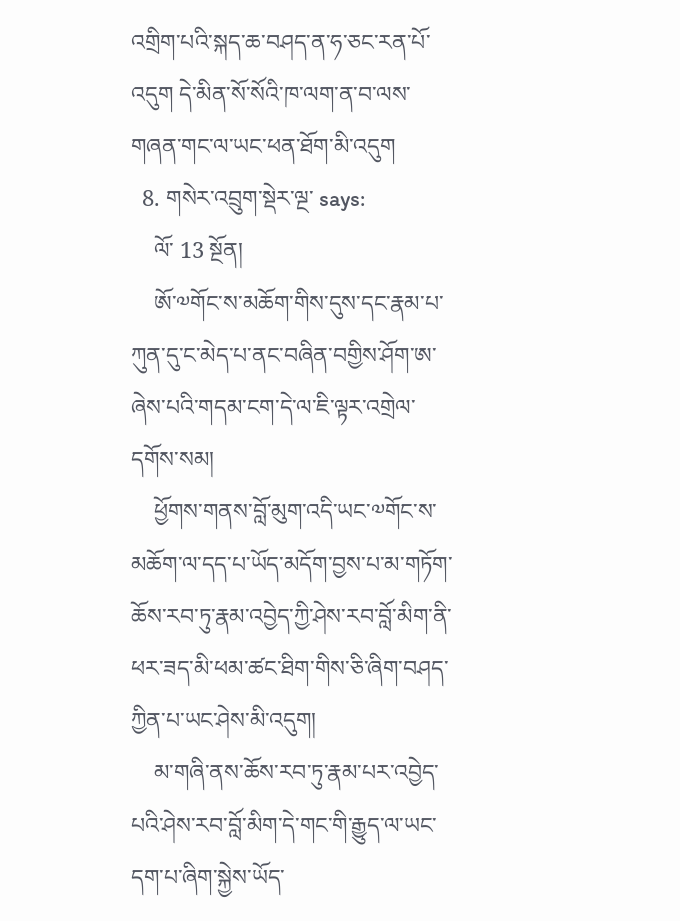འགྲིག་པའི་སྐད་ཆ་བཤད་ན་ཧ་ཅང་རན་པོ་འདུག དེ་མིན་སོ་སོའི་ཁ་ལག་ན་བ་ལས་གཞན་གང་ལ་ཡང་ཕན་ཐོག་མི་འདུག
  8. གསེར་འབྲུག་སྡེར་ལྔ་ says:
    ལོ་ 13 སྔོན།
    ཨོ་༧གོང་ས་མཆོག་གིས་དུས་དང་རྣམ་པ་ཀུན་དུ་ང་མེད་པ་ནང་བཞིན་བགྱིས་ཤོག་ཨ་ཞེས་པའི་གདམ་ངག་དེ་ལ་ཇི་ལྟར་འགྲེལ་དགོས་སམ།
    ཕྱོགས་གནས་བློ་མུག་འདི་ཡང་༧གོང་ས་མཆོག་ལ་དད་པ་ཡོད་མདོག་བྱས་པ་མ་གཏོག་ཆོས་རབ་ཏུ་རྣམ་འབྱེད་ཀྱི་ཤེས་རབ་བློ་མིག་ནི་ཕར་ཟད་མི་ཕམ་ཚང་ཐིག་གིས་ཅི་ཞིག་བཤད་ཀྱིན་པ་ཡང་ཤེས་མི་འདུག།
    མ་གཞི་ནས་ཆོས་རབ་ཏུ་རྣམ་པར་འབྱེད་པའི་ཤེས་རབ་བློ་མིག་དེ་གང་གི་རྒྱུད་ལ་ཡང་དག་པ་ཞིག་སྐྱེས་ཡོད་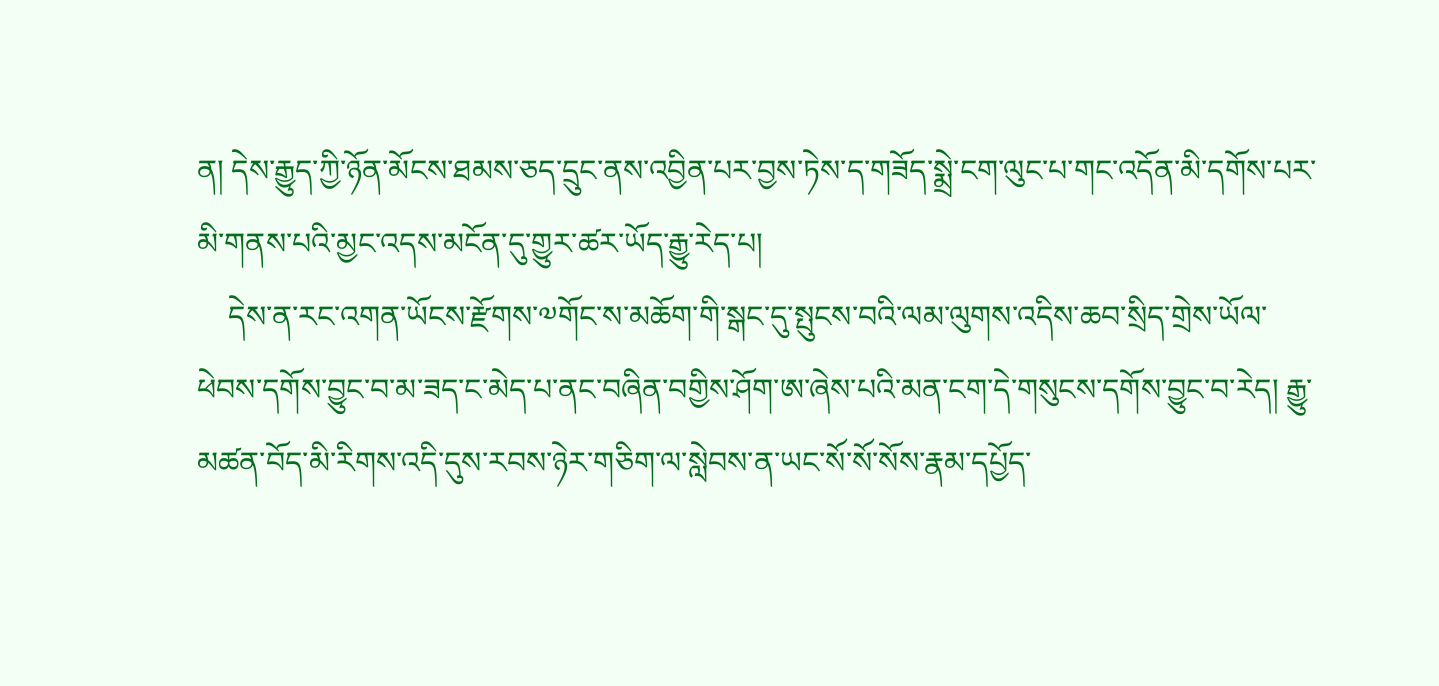ན། དེས་རྒྱུད་ཀྱི་ཉོན་མོངས་ཐམས་ཅད་དྲུང་ནས་འབྱིན་པར་བྱས་ཏེས་ད་གཟོད་སྨྲེ་ངག་ལུང་པ་གང་འདོན་མི་དགོས་པར་མི་གནས་པའི་མྱང་འདས་མངོན་དུ་གྱུར་ཚར་ཡོད་རྒྱུ་རེད་པ།
    དེས་ན་རང་འགན་ཡོངས་རྫོགས་༧གོང་ས་མཆོག་གི་སྒང་དུ་སྤུངས་བའི་ལམ་ལུགས་འདིས་ཆབ་སྲིད་གྲེས་ཡོལ་ཕེབས་དགོས་བྱུང་བ་མ་ཟད་ང་མེད་པ་ནང་བཞིན་བགྱིས་ཤོག་ཨ་ཞེས་པའི་མན་ངག་དེ་གསུངས་དགོས་བྱུང་བ་རེད། རྒྱུ་མཚན་བོད་མི་རིགས་འདི་དུས་རབས་ཉེར་གཅིག་ལ་སླེབས་ན་ཡང་སོ་སོ་སོས་རྣམ་དཔྱོད་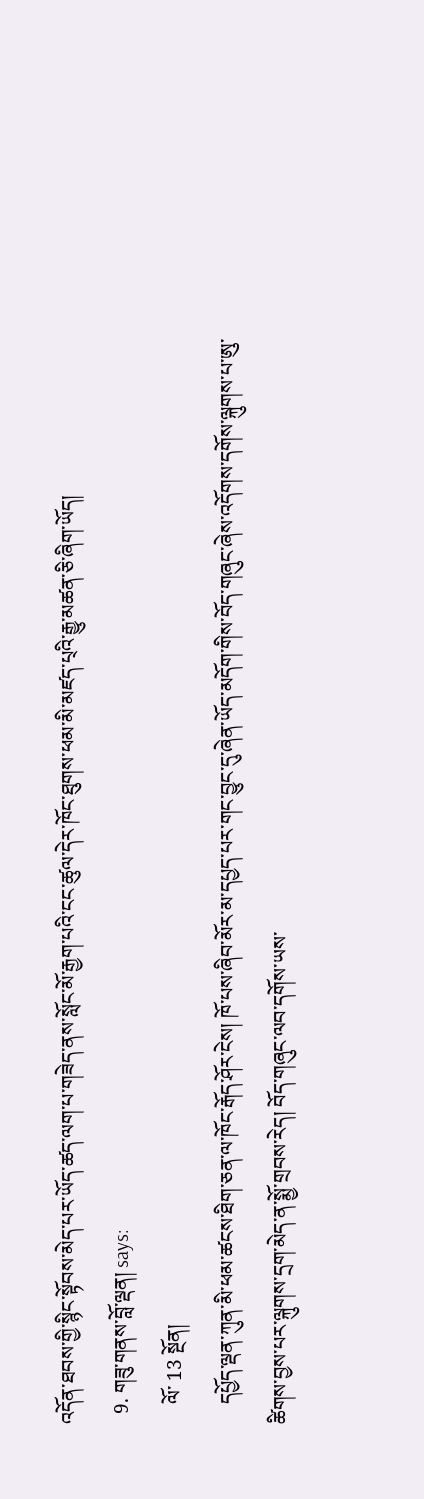འདོན་ཐབས་གྱི་སྙིང་སྟོབས་མེད་པར་ཡོད་ཚད་ལག་པ་གཟེད་ནས་སློང་མོ་རྒྱག་པའི་ངང་ཚུལ་དེར་ཁོང་ཐུགས་ཕམ་མི་མཛད་པ྄འི་རྒྱུ་མཚན་ཅི་ཞིག་ཡོད།
  9. གཟུ་གནས་བློ་ལྡན། says:
    ལོ་ 13 སྔོན།
    དཔྱོད་ལྡན་ཀུན་མི་ཕམ་ཚངས་ཐིག་ཅན་ལ་ཁོང་རྒོད་ཤོར་ངེས། ཁོ་པས་ཞིབ་མོར་མ་དཔྱད་པར་གང་བྱུང་དུ་ཞེན་ཡོད་མདོག་གིས་བོད་གཞུང་ཞེས་འདོགས་དགོས་ལྐུགས་པ་ཨུ་ཚིགས་བྱས་པར་ལྐུགས་དྲག་མེད་ན་སྨྱོ་གྲབས་རེད། བོད་གཞུང་ལབ་དགོས་ཡས་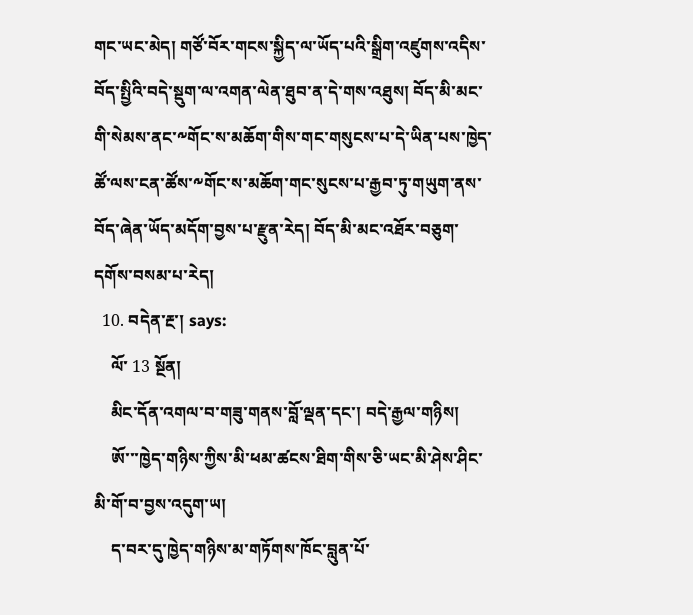གང་ཡང་མེད། གཙོ་བོར་གངས་སྐྱིད་ལ་ཡོད་པའི་སྒྲིག་འཛུགས་འདིས་བོད་སྤྱིའི་བདེ་སྡུག་ལ་འགན་ལེན་ཐུབ་ན་དེ་གས་འཐུས། བོད་མི་མང་གི་སེམས་ནང་༸གོང་ས་མཆོག་གིས་གང་གསུངས་པ་དེ་ཡིན་པས་ཁྱེད་ཚོ་ལས་ངན་ཚོས་༸གོང་ས་མཆོག་གང་སུངས་པ་རྒྱབ་ཏུ་གཡུག་ནས་བོད་ཞེན་ཡོད་མདོག་བྱས་པ་རྫུན་རེད། བོད་མི་མང་འཐོར་བཅུག་དགོས་བསམ་པ་རེད།
  10. བདེན་རྔ་། says:
    ལོ་ 13 སྔོན།
    མིང་དོན་འགལ་བ་གཟུ་གནས་བློ་ལྡན་དང་། བདེ་རྒྱལ་གཉིས།
    ཨོ་་་ཁྱེད་གཉིས་ཀྱིས་མི་ཕམ་ཚངས་ཐིག་གིས་ཅི་ཡང་མི་ཤེས་ཤིང་མི་གོ་བ་བྱས་འདུག་ཡ།
    ད་བར་དུ་ཁྱེད་གཉིས་མ་གཏོགས་ཁོང་བླུན་པོ་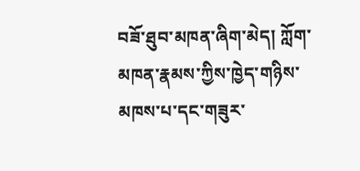བཟོ་ཐུབ་མཁན་ཞིག་མེད། ཀློག་མཁན་རྣམས་ཀྱིས་ཁྱེད་གཉིས་མཁས་པ་དང་གཟུར་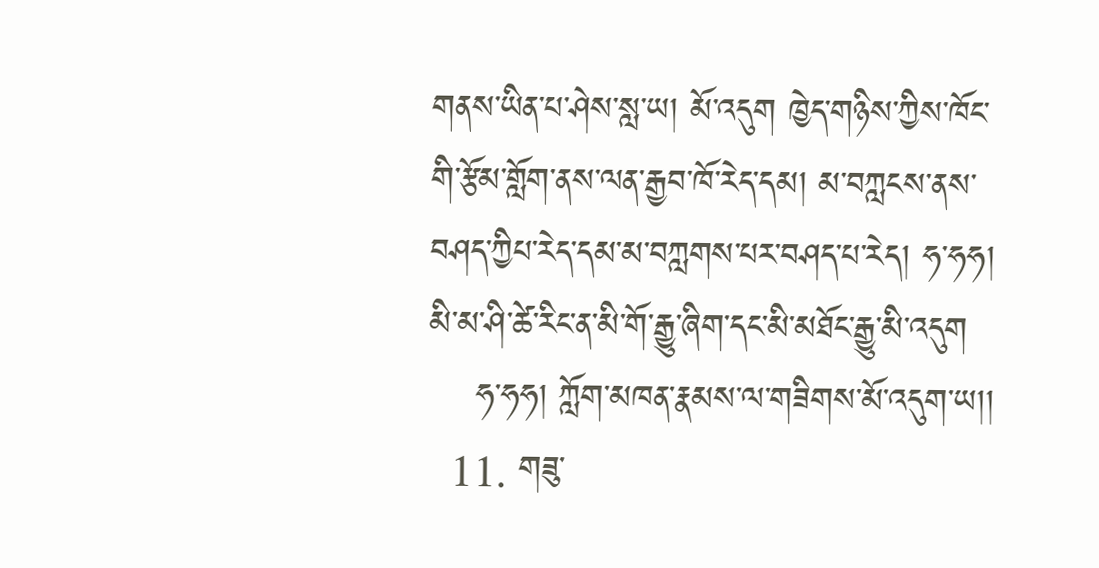གནས་ཡིན་པ་ཤེས་སླ་ཡ། མོ་འདུག ཁྱེད་གཉིས་ཀྱིས་ཁོང་གི་རྩོམ་གློག་ནས་ལན་རྒྱབ་ཁོ་རེད་དམ། མ་བཀླངས་ནས་བཤད་ཀྱིཔ་རེད་དམ་མ་བཀླགས་པར་བཤད་པ་རེད། ཧ་ཧཧ། མི་མ་ཤི་ཚེ་རིང་ན་མི་གོ་རྒྱུ་ཞིག་དང་མི་མཐོང་རྒྱུ་མི་འདུག
    ཧ་ཧཧ། ཀློག་མཁན་རྣམས་ལ་གཟིགས་མོ་འདུག་ཡ།།
  11. གཟུ་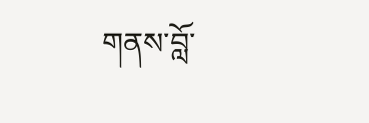གནས་བློ་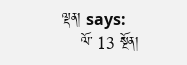ལྡན། says:
    ལོ་ 13 སྔོན།